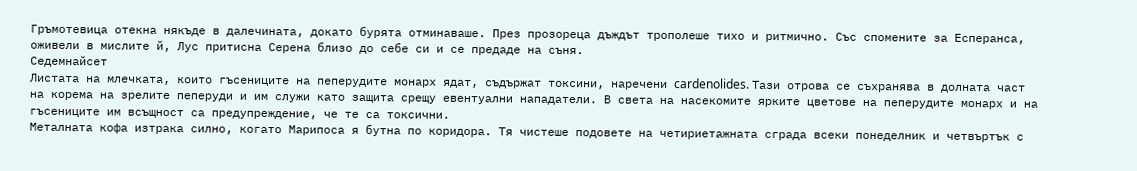Гръмотевица отекна някъде в далечината, докато бурята отминаваше. През прозореца дъждът трополеше тихо и ритмично. Със спомените за Есперанса, оживели в мислите й, Лус притисна Серена близо до себе си и се предаде на съня.
Седемнайсет
Листата на млечката, които гъсениците на пеперудите монарх ядат, съдържат токсини, наречени cardenolides. Тази отрова се съхранява в долната част на корема на зрелите пеперуди и им служи като защита срещу евентуални нападатели. В света на насекомите ярките цветове на пеперудите монарх и на гъсениците им всъщност са предупреждение, че те са токсични.
Металната кофа изтрака силно, когато Марипоса я бутна по коридора. Тя чистеше подовете на четириетажната сграда всеки понеделник и четвъртък с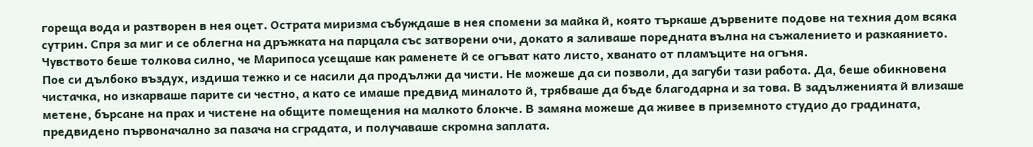гореща вода и разтворен в нея оцет. Острата миризма събуждаше в нея спомени за майка й, която търкаше дървените подове на техния дом всяка сутрин. Спря за миг и се облегна на дръжката на парцала със затворени очи, докато я заливаше поредната вълна на съжалението и разкаянието. Чувството беше толкова силно, че Марипоса усещаше как раменете й се огъват като листо, хванато от пламъците на огъня.
Пое си дълбоко въздух, издиша тежко и се насили да продължи да чисти. Не можеше да си позволи, да загуби тази работа. Да, беше обикновена чистачка, но изкарваше парите си честно, а като се имаше предвид миналото й, трябваше да бъде благодарна и за това. В задълженията й влизаше метене, бърсане на прах и чистене на общите помещения на малкото блокче. В замяна можеше да живее в приземното студио до градината, предвидено първоначално за пазача на сградата, и получаваше скромна заплата.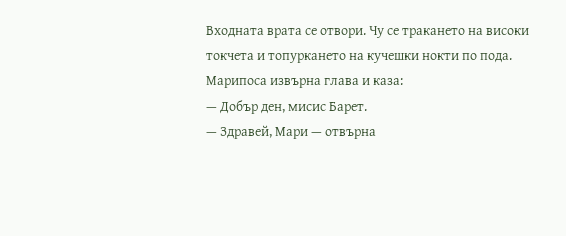Входната врата се отвори. Чу се тракането на високи токчета и топуркането на кучешки нокти по пода. Марипоса извърна глава и каза:
— Добър ден, мисис Барет.
— Здравей, Мари — отвърна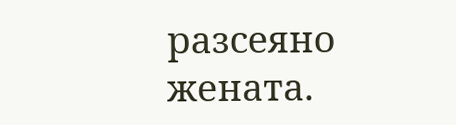разсеяно жената.